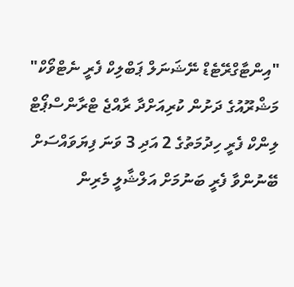"އިންޓާގްރޭޓެޑް ނޭޝަނަލް ޕަބްލިކް ފެރީ ނެޓްވޯކް" މަޝްރޫއުގެ ދަށުން ކުރިއަށްދާ ރާއްޖެ ޓްރާންސްޕޯޓް ލިންކް ފެރީ ހިދުމަތުގެ 2 އަދި 3 ވަނަ ފިޔަވައްސަށް ބޭނުންވާ ފެރީ ބަނުމަށް އަލްޝާލީ މެރިން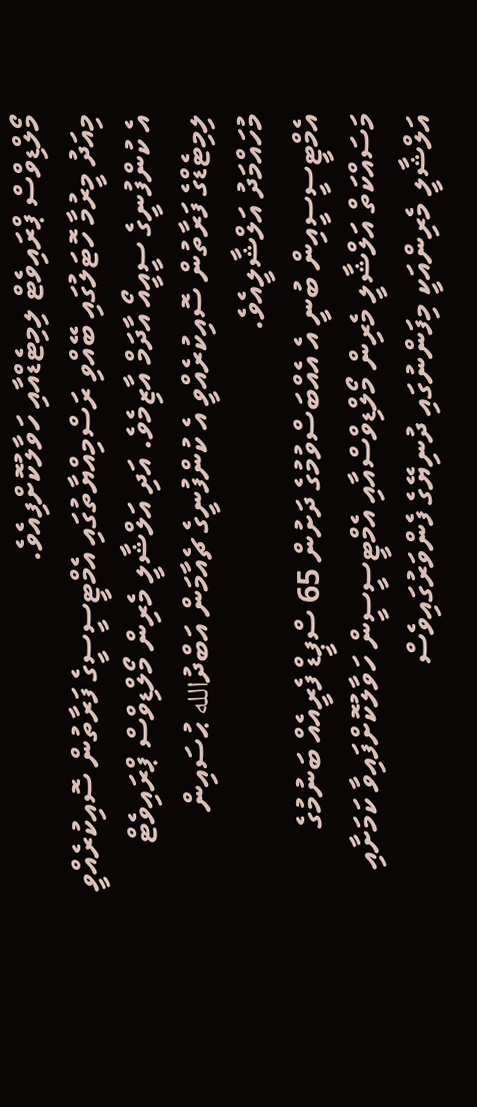މޯލްޑިވްސް ޕްރައިވެޓް ލިމިޓެޑްއާއި ހަވާލުކޮށްފިއެވެ.
މިއަދު މީރުމާ ހޮޓަލުގައި ބޭއްވި ރަސްމިއްޔާތުގައި އެމްޓީސީސީގެ ފަރާތުން ސޮއިކުރެއްވީ އެ ކުންފުނީގެ ސީއީއޯ އާދަމް އާޒިމެވެ. އަދި އަލްޝާލީ މެރިން މޯލްޑިވްސް ޕްރައިވެޓް ލިމިޓެޑްގެ ފަރާތުން ސޮއިކުރެއްވީ އެ ކުންފުނީގެ ޗެއާމަން އަބްދުالله ޙުސައިން މުހައްމަދު އަލްޝާލީއެވެ.
އެމްޓީސީސީއިން ބުނީ އެ އެއްބަސްވުމުގެ ދަށުން 65 ސްޕީޑް ފެރީއެއް ބަނުމުގެ މަސައްކަތް އަލްޝާލީ މެރިން މޯލްޑިވްސްއާއި އެމްޓީސީސީން ހަވާލުކޮށްފައިވާ ކަމަށާއި އަލްޝާލީ މެރިންއަކީ މިފަންނުގައި ދުނިޔޭގެ ފެންވަރުގައިވެސް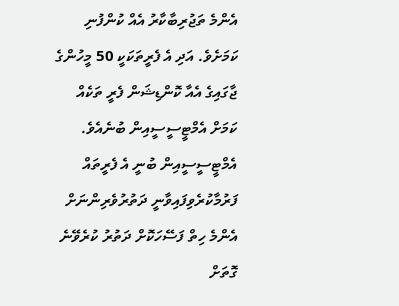އެންމެ ތަޖުރިބާކާރު އެއް ކުންފުނި ކަމަށެވެ. އަދި އެ ފެރީތަކަކީ 50 މީހުންގެ ޖާގައިގެ އެއާ ކޮންޑިޝަން ފެރީ ތަކެއް ކަމަށް އެމްޓީސީސީއިން ބުނެއެވެ.
އެމްޓީސީސީއިން ބުނީ އެ ފެރީތައް ފަރުމާކުރެވިފައިވާނީ ދަތުރުވެރިންނަށް އެންމެ ހިތް ފަސޭހަކޮށް ދަތުރު ކުރެވޭނެ ގޮތަށް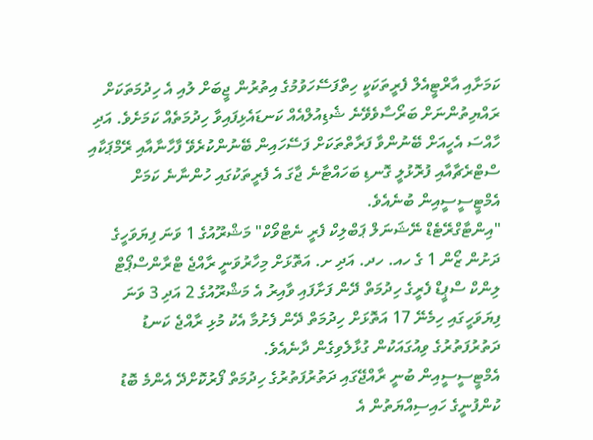ކަމަށާއި އާރްޓީއެލް ފެރީތަކަކީ ހިތްފަސޭހަވުމުގެ އިތުރުން ޖީބަށް ލުއި އެ ހިދުމަތަކަށް ރައްޔިތުންނަށް ބަރޯސާވެވޭނެ ޝެޑިއުލްއެއް ކަނޑައެޅިފައިވާ ހިދުމަތެއް ކަމަށެވެ. އަދި ހާއްސަ އެހީއަށް ބޭނުންވާ ފަރާތްތަކަށް ފަސޭހައިން ބޭނުންކުރެވޭ ފާހާނާއާއި ރޭމްޕަކާއި ސްޓްރެޗާއާއި ފުރޮޅުލީ ގޮނޑި ބަހައްޓާނެ ޖާގަ އެ ފެރީތަކުގައި ހުންނާނެ ކަމަށް އެމްޓީސީސީއިން ބުނެއެވެ.
"އިންޓާގްރޭޓެޑް ނޭޝަނަލް ޕަބްލިކް ފެރީ ނެޓްވޯކް" މަޝްރޫއުގެ 1 ވަނަ ފިޔަވަހީގެ ދަށުން ޒޯން 1 ގެ ހއ. ހދ. އަދި ށ. އަތޮޅަށް މިހާރުވަނީ ރާއްޖެ ޓްރާންސްޕޯޓް ލިންކް ސްޕީޑް ފެރީގެ ހިދުމަތް ދޭން ފަށާފައި ވާއިރު އެ މަޝްރޫއުގެ 2 އަދި 3 ވަނަ ފިޔަވަހީގައި ހިމެނޭ 17 އަތޮޅަށް ހިދުމަތް ދޭން ފެށުމާ އެކު މުޅި ރާއްޖެ ކަނޑު ދަތުރުފަތުރުގެ ވިއުގައަކުން ގުޅާލެވިގެން ދާނެއެވެ.
އެމްޓީސީސީއިން ބުނީ ރާއްޖޭގައި ދަތުރުފަތުރުގެ ހިދުމަތް ފޯރުކޮށްދޭ އެންމެ ބޮޑު ކުންފުނީގެ ހައިސިއްޔަތުން އެ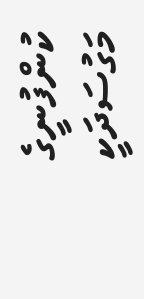ކުންފުނީގެ މަގުސަދަކީ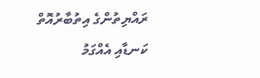ރައްޔިތުންގެ އިތުބާރުއޮތް ކަނޑާއި އެއްގަމު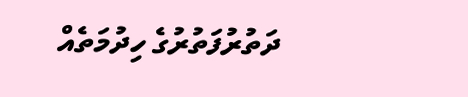ދަތުރުފަތުރުގެ ހިދުމަތެއް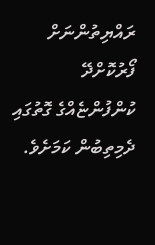ރައްޔިތުންނަށް ފޯރުކޮށްދޭ ކުންފުންޏެއްގެ ގޮތުގައި ދެމިތިބުން ކަމަށެވެ.